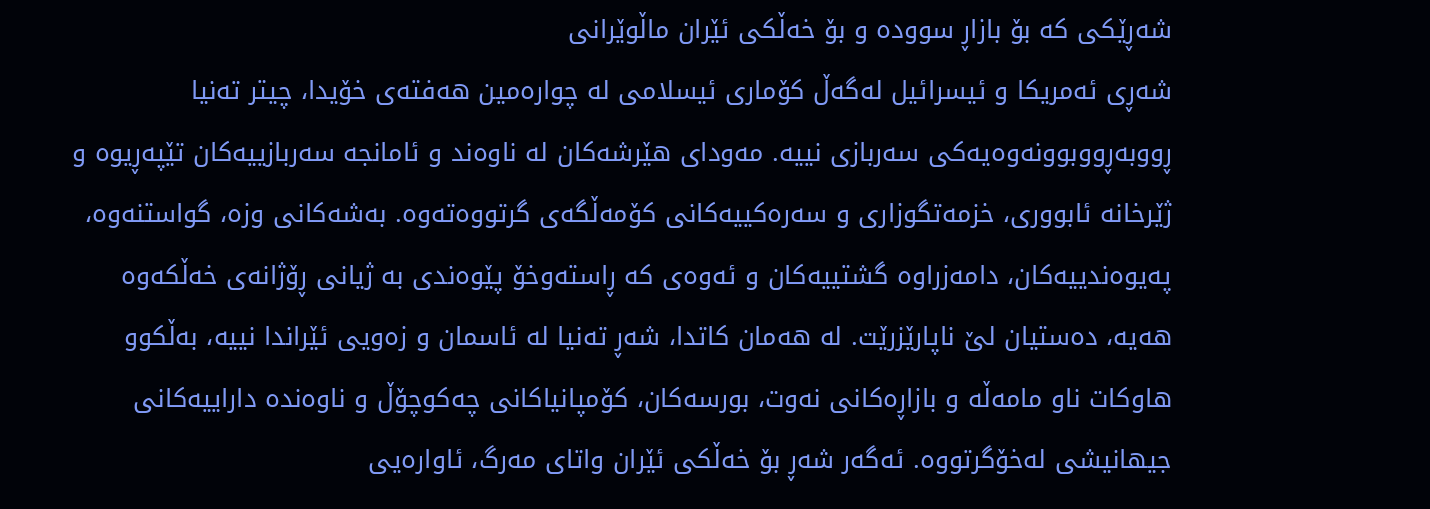شەڕێکی کە بۆ بازاڕ سوودە و بۆ خەڵکی ئێران ماڵوێرانی
شەڕی ئەمریکا و ئیسرائیل لەگەڵ کۆماری ئیسلامی لە چوارەمین هەفتەی خۆیدا، چیتر تەنیا ڕووبەڕووبوونەوەیەکی سەربازی نییە. مەودای هێرشەکان لە ناوەند و ئامانجە سەربازییەکان تێپەڕیوە و ژێرخانە ئابووری، خزمەتگوزاری و سەرەکییەکانی کۆمەڵگەی گرتووەتەوە. بەشەکانی وزە، گواستنەوە، پەیوەندییەکان، دامەزراوە گشتییەکان و ئەوەی کە ڕاستەوخۆ پێوەندی بە ژیانی ڕۆژانەی خەڵکەوە هەیە، دەستیان لێ ناپارێزرێت. لە هەمان کاتدا، شەڕ تەنیا لە ئاسمان و زەویی ئێراندا نییە، بەڵکوو هاوکات ناو مامەڵە و بازاڕەکانی نەوت، بورسەکان، کۆمپانیاکانی چەکوچۆڵ و ناوەندە داراییەکانی جیهانیشی لەخۆگرتووە. ئەگەر شەڕ بۆ خەڵکی ئێران واتای مەرگ، ئاوارەیی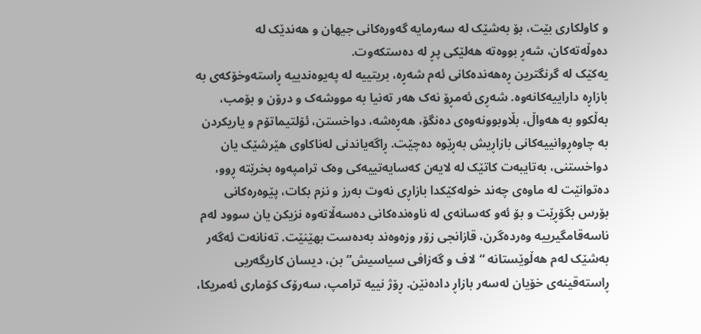و کاولکاری بێت، بۆ بەشێک لە سەرمایە گەورەکانی جیهان و هەندێک لە دەوڵەتەکان، شەڕ بووەتە هەلێکی پڕ لە دەستکەوت.
یەکێک لە گرنگترین ڕەهەندەکانی ئەم شەڕە، بریتییە لە پەیوەندییە ڕاستەوخۆکەی بە بازاڕە داراییەکانەوە. شەڕی ئەمڕۆ نەک هەر تەنیا بە مووشەک و درۆن و بۆمب، بەڵکوو بە هەواڵ، بڵاوبوونەوەی دەنگۆ، هەڕەشە، دواخستن، ئۆلتیماتۆم و یاریکردن بە چاوەڕوانییەکانی بازاڕیش بەڕێوە دەچێت. ڕاگەیاندنی لەناکاوی هێرشێک یان دواخستنی، بەتایبەت کاتێک لە لایەن کەسایەتییەکی وەک ترامپەوە بخرێتە ڕوو، دەتوانێت لە ماوەی چەند خولەکێکدا بازاڕی نەوت بەرز و نزم بکات، پێوەرەکانی بۆرس بگۆڕێت و بۆ ئەو کەسانەی لە ناوەندەکانی دەسەڵاتەوە نزیکن یان سوود لەم ناسەقامگیرییە وەردەگرن، قازانجی زۆر وزەوەند بەدەست بهێنێت. تەنانەت ئەگەر بەشێک لەم هەڵوێستانە “لاف و گەزافی سیاسیش” بن، دیسان کاریگەریی ڕاستەقینەی خۆیان لەسەر بازاڕ دادەنێن. ڕۆژ نییە ترامپ، سەرۆک کۆماری ئەمریکا،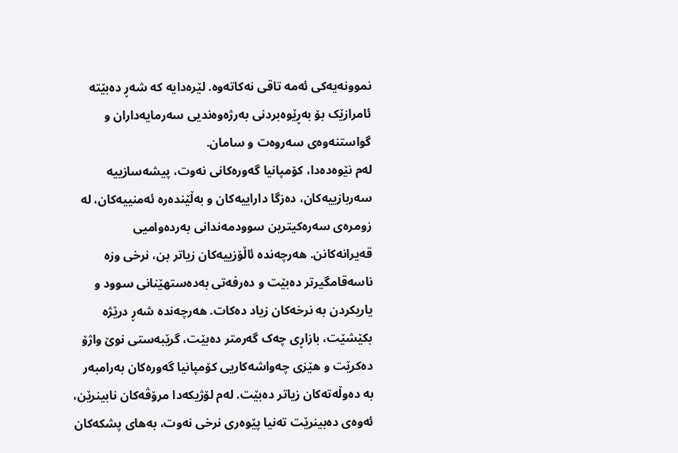نموونەیەکی ئەمە تاقی نەکاتەوە. لێرەدایە کە شەڕ دەبێتە ئامرازێک بۆ بەڕێوەبردنی بەرژەوەندیی سەرمایەداران و گواستنەوەی سەروەت و سامان.
لەم نێوەدەدا، کۆمپانیا گەورەکانی نەوت، پیشەسازییە سەربازییەکان، دەزگا داراییەکان و بەڵێندەرە ئەمنییەکان، لە زومرەی سەرەکیترین سوودمەندانی بەردەوامیی قەیرانەکانن. هەرچەنده ئاڵۆزییەکان زیاتر بن، نرخی وزە ناسەقامگیرتر دەبێت و دەرفەتی بەدەستهێنانی سوود و یاریکردن بە نرخەکان زیاد دەکات. هەرچەندە شەڕ درێژە بکێشێت، بازاڕی چەک گەرمتر دەبێت، گرێبەستی نوێ واژۆ دەکرێت و هێزی چەواشەکاریی کۆمپانیا گەورەکان بەرامبەر بە دەوڵەتەکان زیاتر دەبێت. لەم لۆژیکەدا مرۆڤەکان نابینرێن، ئەوەی دەبینرێت تەنیا پێوەری نرخی نەوت، بەهای پشکەکان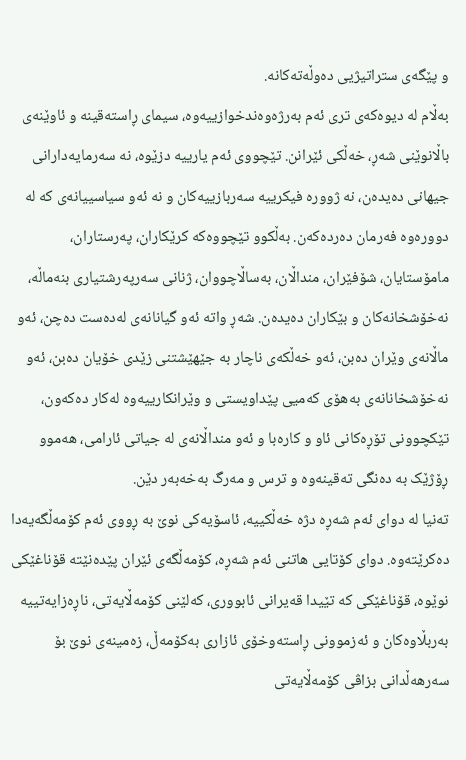و پێگەی ستراتیژیی دەوڵەتەکانە.
بەڵام لە دیوەکەی تری ئەم بەرژەوەندخوازییەوە، سیمای ڕاستەقینە و ئاوێنەی باڵانوێنی شەڕ، خەڵکی ئێرانن. تێچووی ئەم یارییە دزێوە، نە سەرمایەدارانی جیهانی دەیدەن، نە ژوورە فیکرییە سەربازییەکان و نە ئەو سیاسییانەی کە لە دوورەوە فەرمان دەردەکەن. بەڵکوو تێچووەکە کرێکاران، پەرستاران، مامۆستایان، شۆفێران، منداڵان، بەساڵاچووان، ژنانی سەرپەرشتیاری بنەماڵە، نەخۆشخانەکان و بێکاران دەیدەن. شەڕ واتە ئەو گیانانەی لەدەست دەچن، ئەو ماڵانەی وێران دەبن، ئەو خەڵکەی ناچار بە جێهێشتنی زێدی خۆیان دەبن، ئەو نەخۆشخانانەی بەهۆی کەمیی پێداویستی و وێرانکارییەوە لەکار دەکەون، تێکچوونی تۆڕەکانی ئاو و کارەبا و ئەو منداڵانەی لە جیاتی ئارامی، هەموو ڕۆژێک بە دەنگی تەقینەوە و ترس و مەرگ بەخەبەر دێن.
تەنیا لە دوای ئەم شەڕە دژە خەڵکییە، ئاسۆیەکی نوێ بە ڕووی ئەم کۆمەڵگەیەدا دەکرێتەوە. دوای کۆتایی هاتنی ئەم شەڕە، کۆمەڵگەی ئێران پێدەنێتە قۆناغێکی نوێوە، قۆناغێکی کە تێیدا قەیرانی ئابووری، کەلێنی کۆمەڵایەتی، ناڕەزایەتییە بەربڵاوەکان و ئەزموونی ڕاستەوخۆی ئازاری بەکۆمەڵ، زەمینەی نوێ بۆ سەرهەڵدانی بزاڤی کۆمەڵایەتی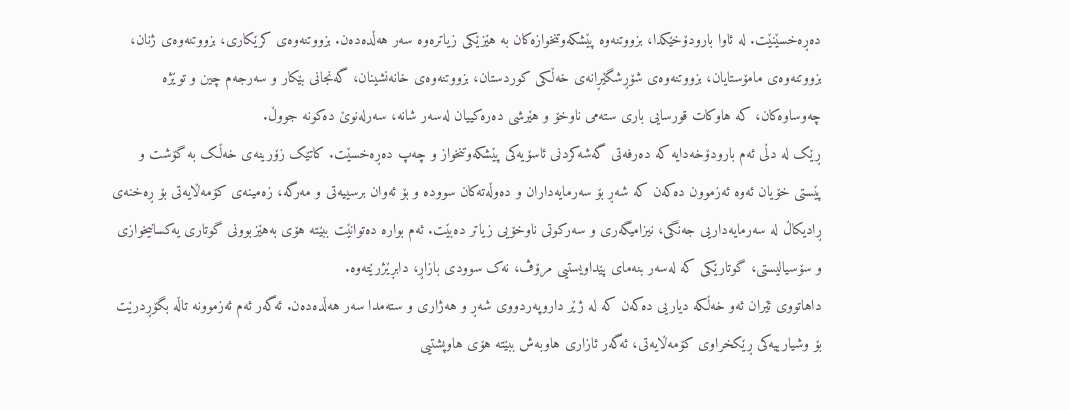دەڕەخسێنێت. لە ئاوا بارودۆخێکدا، بزووتنەوە پێشکەوتنخوازەکان بە هێزێکی زیاترەوە سەر هەڵدەدەن. بزووتنەوەی کرێکاری، بزووتنەوەی ژنان، بزووتنەوەی مامۆستایان، بزووتنەوەی شۆڕشگێڕانەی خەڵکی کوردستان، بزووتنەوەی خانەنشینان، گەنجانی بێکار و سەرجەم چین و توێژە چەوساوەکان، کە هاوکات قورسایی باری ستەمی ناوخۆ و هێرشی دەرەکییان لەسەر شانە، سەرلەنوێ دەکونە جووڵ.
ڕێک لە دڵی ئەم بارودۆخەدایە کە دەرفەتی گەشەکردنی ئاسۆیەکی پێشکەوتنخواز و چەپ دەڕەخسێت. کاتێک زۆرینەی خەڵک بە گۆشت و پێستی خۆیان ئەوە ئەزموون دەکەن کە شەڕ بۆ سەرمایەداران و دەوڵەتەکان سوودە و بۆ ئەوان برسییەتی و مەرگە، زەمینەی کۆمەڵایەتی بۆ ڕەخنەی ڕادیکاڵ لە سەرمایەداریی جەنگی، نیزامیگەری و سەرکوتی ناوخۆیی زیاتر دەبێت. ئەم بوارە دەتوانێت ببێتە هۆی بەهێزبوونی گوتاری یەکسانیخوازی و سۆسیالیستی، گوتارێکی کە لەسەر بنەمای پێداویستیی مرۆڤ، نەک سوودی بازاڕ، دابڕێژرێتەوە.
داهاتووی ئێران ئەو خەڵکە دیاریی دەکەن کە لە ژێر داروپەردووی شەڕ و هەژاری و ستەمدا سەر هەڵدەدەن. ئەگەر ئەم ئەزموونە تاڵە بگۆڕدرێت بۆ وشیارییەکی ڕێکخراوی کۆمەڵایەتی، ئەگەر ئازاری هاوبەش ببێتە هۆی هاوپشتیی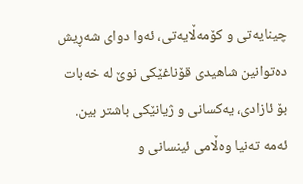چینایەتی و کۆمەڵایەتی، ئەوا دوای شەڕیش دەتوانین شاهیدی قۆناغێکی نوێ لە خەبات بۆ ئازادی، یەکسانی و ژیانێکی باشتر بین. ئەمە تەنیا وەڵامی ئینسانی و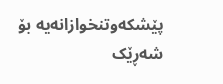پێشکەوتنخوازانەیە بۆ شەڕێک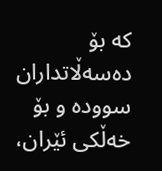کە بۆ دەسەڵاتداران سوودە و بۆ خەڵکی ئێران،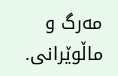مەرگ و ماڵوێرانی.